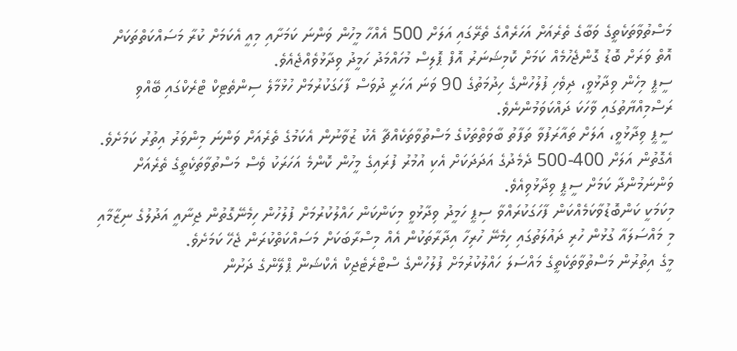މަސްތުވާތަކެތީގެ ވަބާގެ ތެރެއަށް އަހަރެއްގެ ތެރޭގައި އަލަށް 500 އެއްހާ މީހުން ވަންނަ ކަމަށާއި މިއީ އެކަމަށް ކުރާ މަސައްކަތްތަކަށް އޮތް ވަރަށް ބޮޑު ގޮންޖެހުމެއް ކަމަށް ކޮމިޝަނަރު އޮފް ޕޮލިސް މުހައްމަދު ހަމީދު ވިދާޅުވެއްޖެއެވެ.
ސީޕީ މިހެން ވިދާޅުވީ، ދިވެހި ފުލުހުންގެ ހިދުމަތުގެ 90 ވަނަ އަހަރީ ދުވަސް ފާހަގަކުރުމަށް ހުޅުމާލެ ސިންތެޓިކް ޓްރެކްގައި ބޭއްވި ރަސްމިއްޔާތުގައި ވާހަކަ ދައްކަވަމުންނެވެ.
ސީޕީ ވިދާޅުވީ، އަލަށް ތައާރަފުވާ ތަފާތު ބާވަތްތަކުގެ މަސްތުވާތަކެއްޗާ އެކު ޒުވާނުން އެކަމުގެ ތެރެއަށް ވަންނަ މިންވަރު އިތުރު ކަމަށެވެ. އެގޮތުން އަލަށް 400-500 ދެމެދުގެ އަދަދަކަށް އެކި އުމުރު ފުރައިގެ މީހުން ކޮންމެ އަހަރަކު ވެސް މަސްތުވާތަކެތީގެ ތެރެއަށް ވަންނަމުންދާ ކަމަށް ސީޕީ ވިދާޅުވިއެވެ.
މިކަމަކީ ކަންބޮޑުވާކަމެއްކަން ފާހަގަކުރައްވާ ސިޕީ ހަމީދު ވިދާޅުވީ މިކަންކަން ހައްލުކުރުމަށް ފުލުހުން ހިމެނޭގޮތުން ޖިނާއީ އަދުލުގެ ނިޒާމާއި މި މައްސަލައާ ގުޅުން ހުރި ދައުލަތުގައި ހިމެނޭ ހުރިހާ އިދާރާތަކުން އެއް މިސްރާބަކަށް މަސައްކަތްކުރަން ޖެހޭ ކަމަށެވެ.
މީގެ އިތުރުން މަސްތުވާތަކެތީގެ މައްސަލަ ހައްލުކުރުމަށް ފުލުހުންގެ ސްޓްރެޓެޖިކް އެކްޝަން ޕްލޭންގެ ދަށުން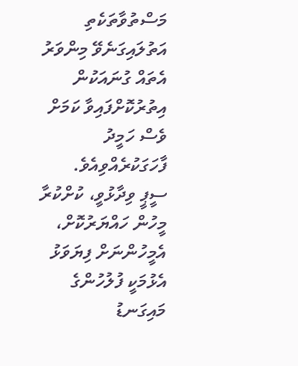މަސްތުވާތަކެތި އަތުލައިގަނެވޭ މިންވަރު އެތައް ގުނައަކުން އިތުރުކޮށްފައިވާ ކަމަށް ވެސް ހަމީދު ފާހަގަކުރެއްވިއެވެ.
ސީޕީ ވިދާޅުވީ، ކުށްކުރާ މީހުން ހައްޔަރުކޮށް، އެމީހުންނަށް ފިޔަވަޅު އެޅުމަކީ ފުލުހުންގެ މައިގަނޑު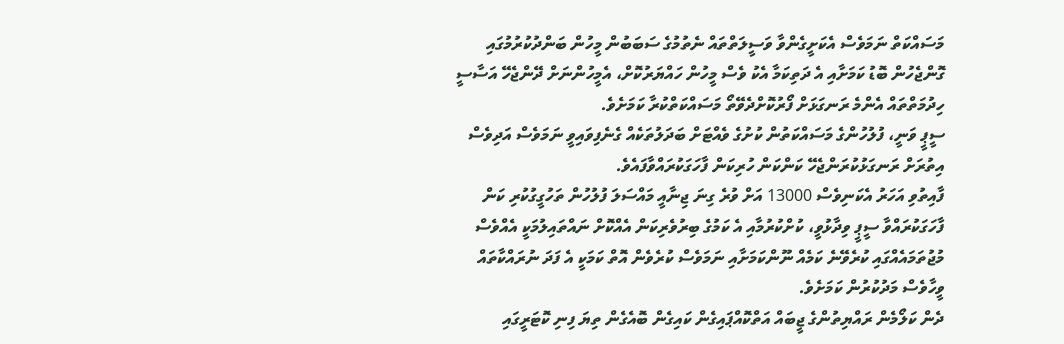މަސައްކަތް ނަމަވެސް އެކަށީގެންވާ ވަސީލަތްތައް ނެތުމުގެ ސަބަބުން މީހުން ބަންދުކުރުމުގައި ގޮންޖެހުން ބޮޑު ކަމަށާއި އެ ދަތިކަމާ އެކު ވެސް މީހުން ހައްޔަރުކޮށް، އެމީހުންނަށް ދޭންޖެހޭ އަސާސީ ހިދުމަތްތައް އެންމެ ރަނގަޅަށް ފޯރުކޮށްދެވޭތޯ މަސައްކަތްކުރާ ކަމަށެވެ.
ސީޕީ ވަނީ، ފުލުހުންގެ މަސައްކަތުން ކުށުގެ ވެއްޓަށް ބަދަލުތަކެއް ގެނެފިވައިވީ ނަމަވެސް އަދިވެސް އިތުރަށް ރަނގަޅުކުރަންޖެހޭ ކަންކަން ހުރިކަން ފާހަގަކުރައްވާފައެވެ.
ފާއިތުވި އަހަރު އެކަނިވެސް 13000 އަށް ވުރެ ގިނަ ޖިނާއީ މައްސަލަ ފުލުހުން ތަހުގީގުކުރި ކަން ފާހަގަކުރައްވާ ސީޕީ ވިދާޅުވީ، ކުށްކުރުމާއި އެ ކަމުގެ ބިރުވެރިކަން އެއްކޮށް ނައްތައިލުމަކީ އެއްވެސް މުޖުތަމައެއްގައި ކުރެވޭނެ ކަމެއް ނޫންކަމަށާއި ނަމަވެސް ކުރެވެން އޮތް ކަމަކީ އެ ފަދަ ނުރައްކާތައް ވީހާވެސް މަދުކުރުން ކަމަށެވެ.
ދެން ކަލޯމެން ރައްޔިތުންގެ ޖީބައް އަތްކޮއްޕައިގެން ކައިގެން ބޮއެގެން ތިޔަ ފިނި ކޮޓަރީގައި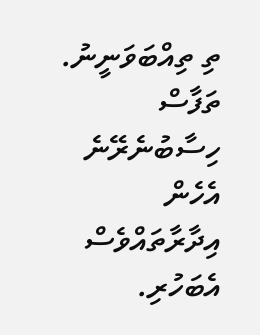ތި ތިއްބަވަނީނު. ތަފާސް ހިސާބުނެރޭނެ އެހެން އިދާރާތައްވެސް އެބަހުރި.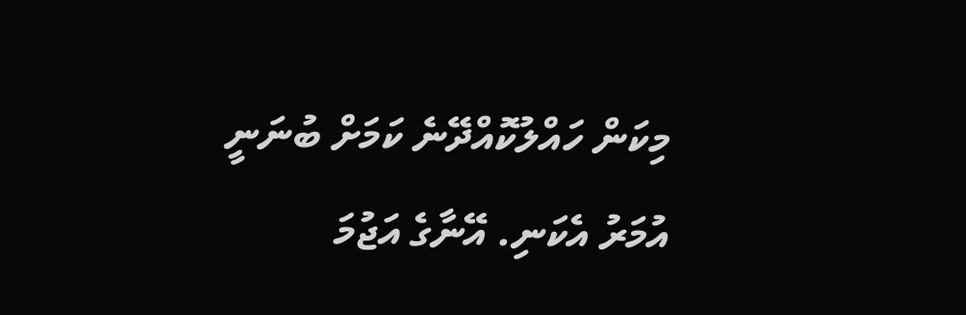މިކަން ހައްލުކޮއްދޭނެ ކަމަށް ބުނަނީ އުމަރު އެކަނި. އޭނާގެ އަޖުމަ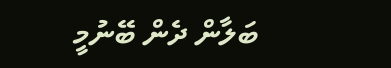ބަލާން ދެން ބޭނުމީ